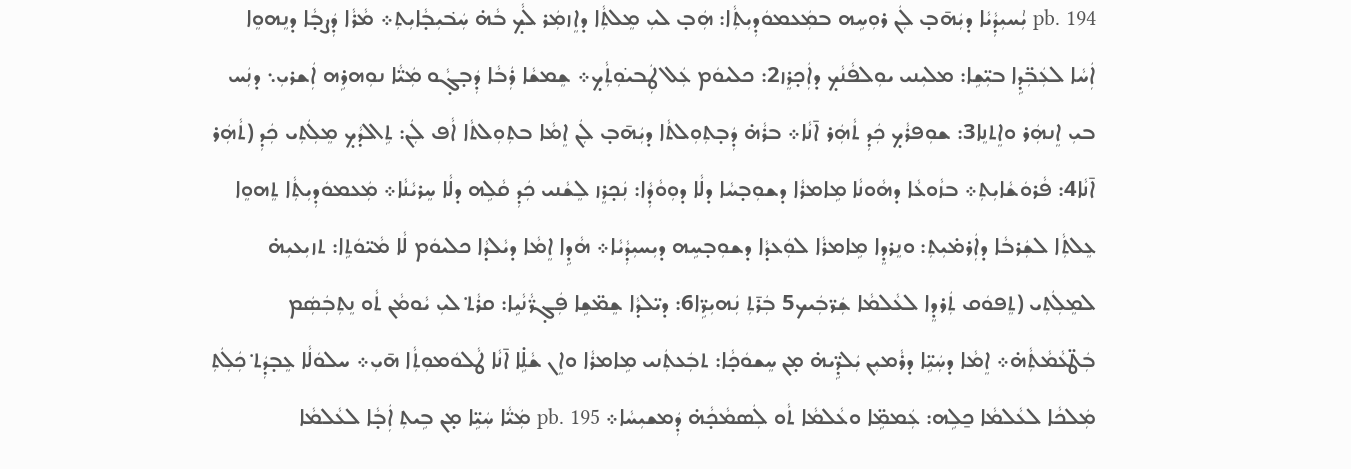pb. 194 ܝܑܼܚܝܼܕܼܵܝܵܐ ܕܝܲܗ̄ܒ̣ ܠܲܢ ܪܘܼܚܹܗ ܒܡܲܥܡܘܿܕܼܝܼܬܼܵܐ: ܗܲܒ̣ ܠܝܼ ܡܸܠܬܼܵܐ ܕܐܸܙܡܲܪ ܠܵܟ̣ ܒܵܗ̇ ܚܲܒ݁ܝܼܒ̣ܵܐܝܼܬܼ܀ ܡܵܪܵܐ ܕܲܨܒ̣ܵܐ ܕܢܸܗܘܸܐ ܐܲܚܵܐ ܠܥܲܒܼ̈ܕܹܐ ܒܝܼ̈ܫܹܐ: ܡܠܝܼܢܝ ܝܘܼܠܦܵܢܵܟ̣ ܕܐܲܟ̣ܪܸܙ2: ܟܠܝܘܿܡ ܥܲܠ ܛܲܒܝ݁ܘܼܬܼܵܟ̣܀ ܫܸܡܫܵܐ ܪܲܒܵܐ ܕܲܒ̣ܓ̣ܵܘ ܡܲܝ̈ܵܐ ܢܘܼܗܪܹܗ ܐܲܫܪܝܼ܆ ܕܢܲܚ ܒܝܼ ܐܸܢܗܲܪ ܘܐܸܬܢܸܐ3: ܫܘܼܦܪܵܟ̣ ܟܲܕܼ ܬܵܗܲܪ ܐ̄ܢܵܐ܀ ܒܪܵܗ̇ ܕܲܒ̣ܬܼܘܼܠܬܵܐ ܕܝܲܗ̄ܒ̣ ܠܲܢ ܐܸܡܵܐ ܒܬܼܘܼܠܬܵܐ ܐܵܦ ܠܲܢ: ܬܹܐܠܕܵܟ̣ ܡܸܠܲܬܼܝ ܟܲܕܼ (ܬܵܗܲܪ ܐ̄ܢܵܐ4: ܦܵܪܘܿܫܵܐܝܼܬܼ܀ ܒܙܵܘܥܵܐ ܕܗܵܘܢܵܐ ܡܹܐܡܪܵܐ ܕܫܘܼܒ̣ܚܵܐ ܕܠܵܐ ܕܘܼܘܵܕܼܵܐ: ܢܲܟ̣ܪܸܙ ܠܸܫܵܢܝ ܟܲܕܼ ܩܵܠܹܗ ܕܠܵܐ ܚܸܪܝܵܢܵܐ܀ ܡܲܥܡܘܿܕܼܝܼܬܼܵܐ ܬܸܗܘܸܐ ܥܸܠܬܼܵܐ ܠܫܲܪܒܵܐ ܕܐܲܪܡ̇ܝܼܬܼ: ܘܢܸܪܕܸܐ ܡܹܐܡܪܵܐ ܠܘܲܥܕܵܐ ܕܫܘܼܒ̣ܚܹܗ ܕܝܼܚܝܼܕܼܵܝܵܐ܀ ܗܵܕܹܐ ܐܸܡܵܐ ܕܝܵܠܕܵܐ ܟܠܝܘܿܡ ܠܵܐ ܡܵܝ̈ܘܿܬܹܐ: ܬܙܝܼܥܝܼܗ̇ ܠܡܸܠܲܬܼܝ (ܬܸܦܘܿܩ ܬܲܪܕܸܐ ܠܥܵܠܡܵܐ ܫܲܪ̈ܒܲܝܟ5 ܒܲܪ̄ܬܼ ܢܲܗܝܼܪܹ̈ܐ6: ܕܝ̈ܠܕܵܐ ܫܸܡ̈ܫܹܐ ܦܲܓ̣ܪ̈ܵܢܵܝܹܐ: ܩܪܵܬ݀ ܠܝܼ ܝܵܘܡܵܢ ܬܵܘ ܢܸܬܼܒܲܣܲܡ ܒܲܛ̈ܥܵܡܵܬܼܵܗ̇܀ ܐܸܡܵܐ ܕܚܲܝܹ̈ܐ ܕܪܵܡܝܼܢ ܝܲܠܕܹ̈ܝܗ̇ ܡ̣ܢ ܚܸܫܘܿܟ̣ܵܐ: ܬܒܲܥܬܲܢܝ ܡܹܐܡܪܵܐ ܘܐܸܢ ܫܵܠܹ̇ܐ ܐ̄ܢܵܐ ܛܵܠܘܿܡܘܼܬܼܵܐ ܗ̄ܝܼ܀ ܚܠܘܿܠܵܐ ܥܸܒ̣ܕܲܬ݀ ܟܲܠܲܬܼ ܡܲܠܟܵܐ ܠܥܵܠܡܵܐ ܟ̱ܠܹܗ: ܥܲܡܡܹ̈ܐ ܘܥܵܠܡܵܐ ܬܵܘ ܠܲܣܡܵܟ̣ܵܗ̇ ܕܲܡܫܝܼܚܵܐ܀ pb. 195 ܡܲܝ̈ܵܐ ܚܲܝܹ̈ܐ ܡ̣ܢ ܒܹܝܬܼ ܐܲܒ̣ܵܐ ܠܥܵܠܡܵܐ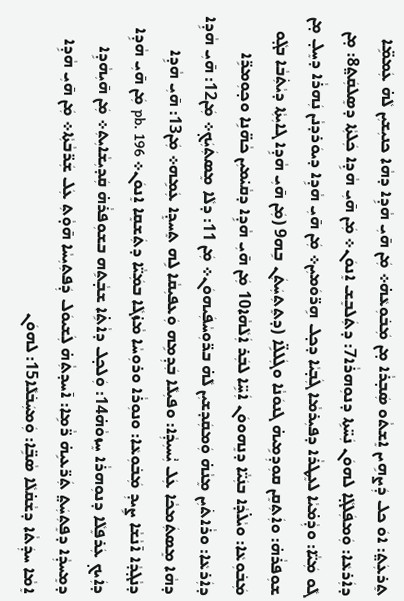ܬܸܪܥܲܬ݀: ܐܘܿ ܟܠ ܕܲܨܗܹܝܢ ܐܸܫܬܵܘ ܣܲܒ̣ܪܵܐ ܡ̣ܢ ܡܲܒ݁ܘܼܥܵܗ̇܀ ܡܲܢ ܗ̄ܝܼ ܗܵܕܹܐ ܕܗܵܐ ܟܢܝܼܫܝܼܢ ܠܵܗ̇ ܥܲܡܡܹ̈ܐ ܕܐܲܪܥܵܐ: ܘܲܡܦܲܠܓ̣ܵܐ ܠܗܘܿܢ ܢܲܚ̈ܬܹܐ ܕܢܘܼܗܪܵܐ7: ܕܬܲܠܒܸܫ ܐܸܢܘܿܢ܀ ܡܲܢ ܗ̄ܝܼ ܗܵܕܹܐ ܟܲܠܬܼܵܐ ܕܣܸܠܩܲܬ݀8: ܡ̣ܢ ܓܵܘ ܡܲܝ̈ܵܐ: ܘܕܼܵܡ̇ܝܵܐ ܠܥܸܛܪܵܐ ܕܦܝܼܪܡܵܐ ܓܲܒ̣ܝܵܐ ܕܟ̣ܠ ܗܹܪ̈ܘܿܡܝܼܢ܀ ܡܲܢ ܗ̄ܝܼ ܗܵܕܹܐ ܕܝܘܿܪܕܢܵܢ ܢܲܗܪܵܐ ܕܚܸܠ̣ ܡ̣ܢ ܫܘܼܦܪܵܗ̇: ܘܐܲܬܼܩܸܢ ܩܘܼܕܼܡܹܝܗ̇ ܓܢܘܿܢܵܐ ܘܓܲܠܠܹ̈ܐ (ܕܬܸܬܼܚܲܬܲܢ ܒܹܗ9 (ܡܲܢ ܗ̄ܝܼ ܗܵܕܹܐ ܓܐܝܼܬܼܵܐ ܕܝܵܬܼ݁ܒܵܐ ܒܓ̣ܵܘ ܡܲܒ݁ܘܼܥܵܐ: ܘܝܵܠ̇ܕܵܐ ܒܢܲܝ̈ܵܐ ܕܢܸܗܘܘܿܢ ܐܲܚܹ̈ܐ ܠܒܲܪ ܐܲܠܵܗܵܐ10 ܡܲܢ ܗ̄ܝܼ ܗܵܕܹܐ ܕܩܵܝ̇ܡܝܼܢ ܟܵܗ̈ܢܹܐ ܘܟ̣ܘܼܡܪܹ̈ܐ ܕܐܲܪܥܵܐ: ܘܪܵܐܬ݁ܝܼܢ ܡܸܢܵܗ̇ ܘܲܡܩܲܕܫܝܼܢ ܠܵܗ̇ ܒܪ̈ܘܼܚܵܦܲܝܗܘܿܢ܀ ܡܲܢ 11: ܕܠܵܐ ܡܸܣܬܲܝܲܟ̣܀ ܡܲܢ12: ܗ̄ܝܼ ܗܵܕܹܐ ܕܗܵܐ ܡܸܣܬܲܡܟܵܐ ܥܲܠ ܝܑܼܚܝܼܕܼܵܐ: ܘܦܝܼܠܵܐ ܒܲܕܼܡܹܗ ܘܲܥܦܝܼܩܵܐ ܠܹܗ ܬܸܚܕܸܐ ܥܲܡܹܗ܀ ܡܲܢ13: ܗ̄ܝܼ ܗܵܕܹܐ ܕܢܵܓ̣ܕܵܐ ܐ̄ܢܵܫܵܐ ܨܹܝܕܼ ܡܲܒ݁ܘܼܥܵܐ: ܘܢܘܼܪܵܐ ܘܪܘܼܚܵܐ ܡܵܙ̇ܓܵܐ ܒܡܲܝ̈ܵܐ ܕܬܲܫܩܸܐ ܐܸܢܘܿܢ܀ pb. 196 ܡܲܢ ܗ̄ܝܼ ܗܵܕܹܐ ܕܐܲܝܟ̣ ܥܲܪܦܸܠܵܐ ܕܢܘܼܗܪܵܐ ܚܸܙܘܵܗ̇14: ܘܲܠܟ̣ܠ ܕܐܵܬܹ̇ܐ ܫܒ̣ܵܬܹܗ ܒܫܘܼܦܪܵܗ̇ ܩܲܕܝܼܫܵܐܝܼܬܼ܀ ܡܲܢ ܗ̄ܝܼܗܵܕܹܐ ܕܡܸܚܕܼܵܐ ܕܦܸܬܼܚܲܬ݀ ܬܲܪ̈ܥܝܹܗ̇ ܪ̈ܵܡܹܐ: ܐ̄ܚܕܬܼܵܗ̇ ܠܲܫܝܘܿܠ ܕܲܦܬܼܝܼܚܵܐ ܗ̄ܘ̣ܵܬܼ ܥܲܠ ܫܲܪ̈ܒܵܬܼܵܐ܀ ܡܲܢ ܗ̄ܝܼ ܗܵܕܹܐ ܐܸܡܵܐ ܚܕܲܬܵܐ ܕܫܵܩ̇ܠܵܐ ܣܵܒܹ̈ܐ: ܘܲܡܚܲܒ݁ܠܵܐ15: ܠܗܘܿܢ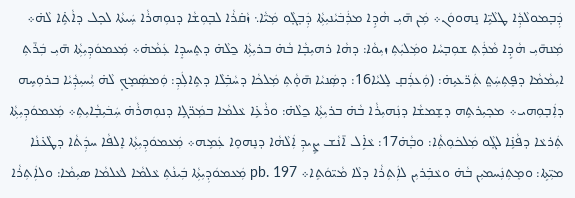ܕܲܒ̣ܡܘܠܵܕܼܵܐ ܛܠܵܝܹ̈ܐ ܢܸܗܘܘܿܢ܀ ܡܲܢ ܗ̄ܝܼ ܗܵܕܹܐ ܡܪܲܒ݁ܝܵܢܝܼܬܼܵܐ ܕܲܒ̣ܓ̣ܵܘ ܡܲܝ̈ܵܐ܆ ܙܵܩ̇ܪܵܐ ܠܒ̣ܘܼܫܵܐ ܕܢܘܼܗܪܵܐ ܚܲܝܬܵܐ ܠܟ̣ܠ ܕܐܵܬܹ̇ܐ ܠܵܗ̇܀ ܡܲܢܗ̄ܝܼ ܗܵܕܹܐ ܡܵܪܲܬܼ ܫܘܼܒ̣ܚܵܐ ܘܡܲܠܝܲܬܼ ܙܝܼܘܵܐ: ܕܗܵܐ ܪܗܝܼܒ̣ܵܐ ܒܵܗ̇ ܒܪܝܼܬܼܵܐ ܟ̱ܠܵܗ̇ ܕܬܸܚܕܸܐ ܥܲܡܵܗ̇܀ ܡܲܥܡܘܿܕܼܝܼܬܼܵܐ ܗ̄ܝܼ ܒܲܪ̄ܬܼ ܐܝܼܡܵܡܵܐ ܕܦܸܬܼܚܲܬ݀ ܬܲܪ̈ܥܝܹܗ̇: (ܘܲܥܪܲܩ̣ ܠܸܠܝܵܐ16: ܕܣܲܢܝܵܐ ܗ̄ܘ̣ܵܬܼ ܡܲܠܟܵܐ ܕܚܵܒܼ̇ܠܵܐ ܕܬܹܐܠܲܕܼ: ܘܲܡܣܲܡܸܟ̣ ܠܵܗ̇ ܝܑܼܚܝܼܕܼܵܝܵܐ ܒܪܘܼܚܹܗ ܕܐܲܒ̣ܘܼܗܝ܀ ܡܟ̣ܝܼܪܬܹܗ ܕܫܸܡܫܵܐ ܕܢܲܗܝܼܪܵܐ ܒܵܗ̇ ܒܪܝܼܬܼܵܐ ܟ̱ܠܵܗ̇: ܘܪܵܥܹ̇ܐ ܥܵܠܡܵܐ ܒܡܲܪ̈ܓܹܐ ܕܢܘܼܗܪܵܗ̇ ܚܲܒ݁ܝܼܒ̣ܵܐܝܼܬܼ܀ ܡܲܥܡܘܿܕܼܝܼܬܼܵܐ ܬܲܪܥܵܐ ܕܦܵܢܹ̇ܐ ܠܓ̣ܵܘ ܡܲܠܟ݁ܘܼܬܼܵܐ: ܘܒ̣ܵܗ̇17: ܥܵܐܹ̇ܠ ܐ̄ܢܵܫ ܨܹܝܕܼ ܐܲܠܵܗܵܐ ܕܢܸܗܘܸܐ ܥܲܡܹܗ܀ ܡܲܥܡܘܿܕܼܝܼܬܼܵܐ ܐܸܠܦܵܐ ܚܕܲܬܵܐ ܕܛܵܥ̇ܢܵܐ ܡܝܼ̈ܬܹܐ: ܘܡܸܬܼܢܲܚܡܝܼܢ ܒܵܗ̇ ܘܥܵܒܼ̇ܪܝܼܢ ܠܐܲܬܼܪܵܐ ܕܠܵܐ ܡܵܝ̈ܘܿܬܹܐ܀ pb. 197 ܡܲܥܡܘܿܕܼܝܼܬܼܵܐ ܒܲܝܢܵܬܼ ܥܵܠܡܵܐ ܠܥܵܠܡܵܐ ܣܝܼܡܵܐ: ܘܠܐܲܬܼܪܵܐ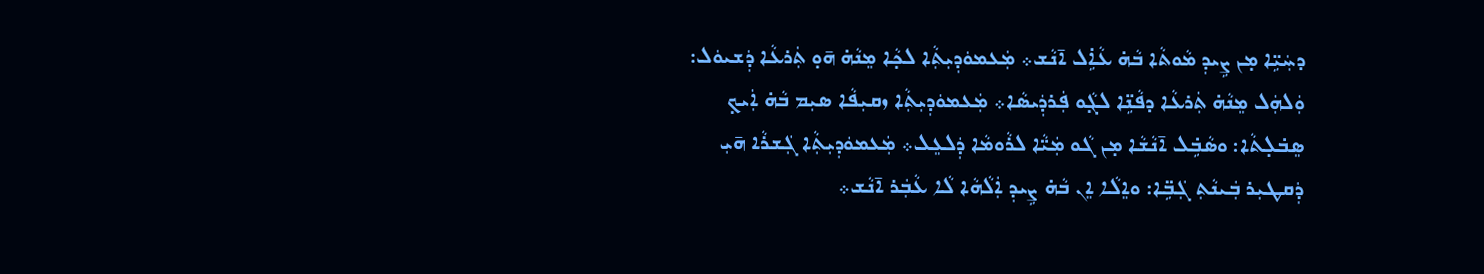ܕܚܲܝܹ̈ܐ ܡ̣ܢ ܨܹܝܕܼ ܡܵܘܬܵܐ ܒܵܗ̇ ܥܵܐܹ̇ܠ ܐ̄ܢܵܫ܀ ܡܲܥܡܘܿܕܼܝܼܬܼܵܐ ܠܟ̣ܵܐ ܡܸܢܵܗ̇ ܗ̄ܘ̣ ܬܲܪܥܵܐ ܕܲܫܝܘܿܠ: ܘܲܠܗܲܠ ܡܸܢܵܗ̇ ܬܲܪܥܵܐ ܕܦܵܢܹ̈ܐ ܠܓ̣ܵܘ ܦܲܪܕܲܝܣܵܐ܀ ܡܲܥܡܘܿܕܼܝܼܬܼܵܐ ܙܩܝܼܦܵܐ ܣܝܼܡ ܒܵܗ̇ ܐܲܝܟ̣ ܣܸܒ݁ܠ̣ܬܵܐ: ܘܣܵܒܹ̇ܠ ܐ̄ܢܵܫܵܐ ܡ̣ܢ ܓܵܘ ܡܲܝ̈ܵܐ ܠܪܵܘܡܵܐ ܕܲܠܥܸܠ܀ ܡܲܥܡܘܿܕܼܝܼܬܼܵܐ ܓܲܫܪܵܐ ܗ̄ܝܼ ܕܲܩܛܝܼܪ ܒܲܝܢܵܬܼ ܓܲܒܹ̈ܐ: ܘܐܸܠܵܐ ܐܸܢ ܒܵܗ̇ ܨܹܝܕܼ ܐܲܠܵܗܵܐ ܠܵܐ ܥܵܒܲܪ ܐ̄ܢܵܫ܀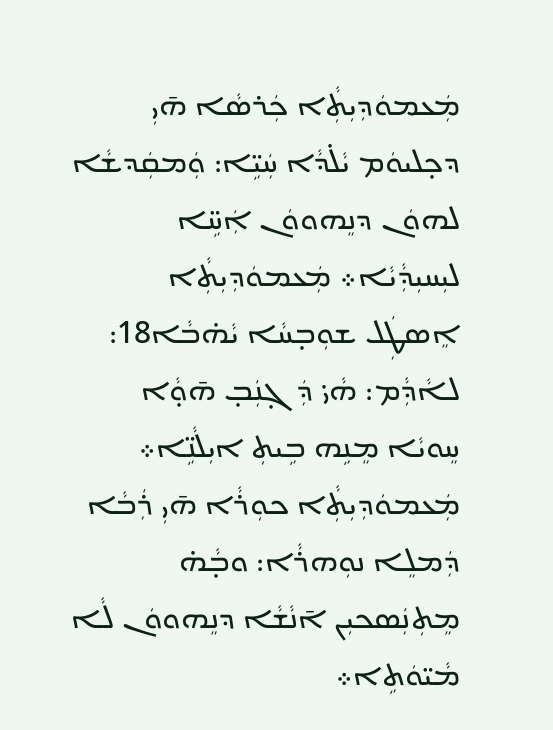ܡܲܥܡܘܿܕܼܝܼܬܼܵܐ ܟܲܪܣܵܐ ܗ̄ܝܼ ܕܟ̣ܠܝܘܿܡ ܝܵܠ̇ܕܵܐ ܚܲܝܹ̈ܐ: ܘܲܡܩܲܕܫܵܐ ܠܗܘܿܢ ܕܢܸܗܘܘܿܢ ܐܲܚܹ̈ܐ ܠܝܼܚܝܼܕܼܵܝܵܐ܀ ܡܲܥܡܘܿܕܼܝܼܬܼܵܐ ܐܸܣܛܲܠ ܫܘܼܒ̣ܚܵܐ ܝܵܗ̇ܒܵܐ18: ܠܐܵܕܼܵܡ: ܗܵܝ̇ ܕܲܓ̣ܢܲܒ̣ ܗ̄ܘ̣ܵܐ ܚܸܘܝܵܐ ܡܸܢܹܗ ܒܹܝܬܼ ܐܝܼܠܵܢܹ̈ܐ܀ ܡܲܥܡܘܿܕܼܝܼܬܼܵܐ ܟܘܼܪܵܐ ܗ̄ܝܼ ܪܲܒܵܐ ܕܲܡܠܸܐ ܢܘܼܗܪܵܐ: ܘܒ̣ܵܗ̇ ܡܸܬܼܢܲܣܟܝܼܢ ܐ̄ܢܵܫܵܐ ܕܢܸܗܘܘܿܢ ܠܵܐ ܡܵܝ̈ܘܿܬܹܐ܀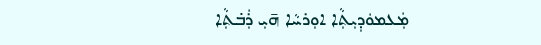ܡܲܥܡܘܿܕܼܝܼܬܼܵܐ ܐܘܼܪܚܵܐ ܗ̄ܝܼ ܪܲܒ݁ܬܼܵܐ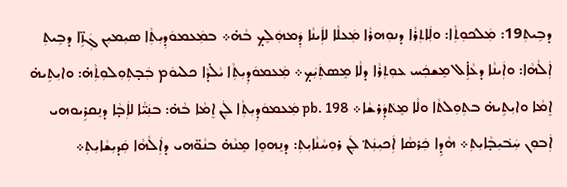ܕܒܹܝܬܼ19: ܡܲܠܟ݁ܘܼܬܼܵܐ: ܘܠܲܐܬܼܪܵܐ ܕܢܘܼܗܪܵܐ ܡܲܥܠܵܐ ܠܐܲܝܢܵܐ ܕܲܡܗܲܠܸܟ̣ ܒܵܗ̇܀ ܒܡܲܥܡܘܿܕܼܝܼܬܼܵܐ ܣܝܼܡܝܼܢ ܓܲܙܹ̈ܐ ܕܒܹܝܬܼ ܐܲܠܵܗܵܐ: ܘܐܲܝܢܵܐ ܕܥܵܐܹ̇ܠ ܡܸܫܟܲܚ ܥܘܼܬܼܪܵܐ ܕܠܵܐ ܡܸܣܬܲܝܲܟ̣܀ ܡܲܥܡܘܿܕܼܝܼܬܼܵܐ ܝܵܠ̇ܕܵܐ ܟܠܝܘܿܡ ܒܲܒ̣ܬܼܘܼܠܘܼܬܼܵܗ̇: ܘܐܝܼܬܹܝܗ̇ ܐܸܡܵܐ ܘܐܝܼܬܹܝܗ̇ ܒܬܼܘܼܠܬܵܐ ܘܠܵܐ ܡܸܬ݁ܕܲܪܫܵܐ܀ pb. 198 ܡܲܥܡܘܿܕܼܝܼܬܼܵܐ ܠܲܢ ܐܸܡܵܐ ܒܵܗ̇: ܒܢܲܝ̈ܵܐ ܠܐܲܒ̣ܵܐ ܕܢܸܩܪܹܝܘܗܝ ܐܲܒܘܼܢ ܚܲܒ݁ܝܼܒ̣ܵܐܝܼܬܼ܀ ܗܵܕܹܐ ܟܲܪܣܵܐ ܐܲܟܝܼܢܲܬ݀ ܠܲܢ ܪܘܼܚܵܢܵܐܝܼܬܼ: ܕܢܸܗܘܸܐ ܡܸܢܵܗ̇ ܒܢܵܘ̈ܗܝ ܕܐܲܠܵܗܵܐ ܩܲܕܝܼܫܵܐܝܼܬܼ܀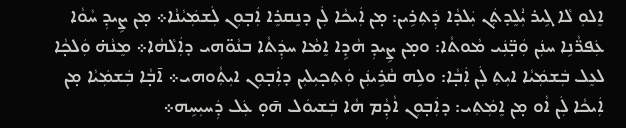ܐܸܠܘܼ ܠܵܐ ܓܹܝܪ ܝܑܼܠܸܕܬܲܢ ܝܲܠܕܵܐ ܕܲܬܼܪܹܝܢ: ܡ̣ܢ ܐܲܝܟܵܐ ܠܲܢ ܕܢܸܩܪܸܐ ܐܲܒ̣ܘܼܢ ܠܲܫܡܲܝܵܢܵܐ܀ ܡ̣ܢ ܨܹܝܕܼ ܚܵܘܵܐ ܥܲܦܪ̈ܵܢܹܐ ܚܢܲܢ ܘܲܒ̣̈ܢܲܝ ܡܵܘܬܵܐ: ܘܡ̣ܢ ܨܹܝܕܼ ܗܵܕܹܐ ܐܸܡܵܐ ܚܕܲܬܵܐ ܒܢܵܘ̈ܗܝ ܕܐܲܠܵܗܵܐ܀ ܡܸܢܵܗ̇ ܘܲܠܟ̣ܵܐ ܠܥܸܠ ܒܲܫܡܲܝܵܐ ܐܝܼܬܼ ܠܲܢ ܐܲܒ̣ܵܐ: ܘܠܹܗ ܩܵܪܹܝܢܲܢ ܘܲܬܼܟ̣ܝܼܠܝܼܢ ܕܐܲܒ̣ܘܼܢ ܐܝܼܬܼܵܘܗܝ܀ ܐ̄ܒ̣ܵܐ ܒܲܫܡܲܝܵܐ ܡ̣ܢ ܐܲܝܟܵܐ ܠܲܢ ܐܵܘ ܡ̣ܢ ܐܸܡܲܬܼܝ: ܕܐܲܒ̣ܘܼܢ ܐܵܕܼܵܡ ܗܵܐ ܒܲܫܝܘܿܠ ܗ̄ܘ̣ ܥܲܠ ܕܲܚܝܼܚܹܗ܀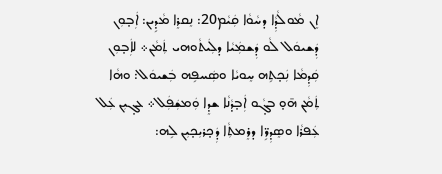ܐܸܢ ܡܵܘܠܵܕܼܵܐ ܕܚܵܘܵܐ ܩܲܝܵܡ20: ܢܸܩܪܸܐ ܡܵܕܹܝܢ: ܐܲܒ̣ܘܼܢ ܕܲܫܝܘܿܠ ܠܵܘ ܕܲܫܡܲܝܵܐ ܕܠܲܝܬܵܘܗܝ ܬܲܡܵܢ܀ ܠܐܲܒ̣ܘܼܢ ܩܲܕܼܡܵܐ ܢܲܟ̣ܬܹܗ ܚܸܘܝܵܐ ܘܣܲܚܦܹܗ ܒܲܫܝܘܿܠ: ܘܗܵܐ ܬܲܡܵܢ ܗ̄ܘ̣ ܒܓ̣ܵܘ ܐܲܒ̣ܕܵܢܵܐ ܫܕܸܐ ܘܲܡܫܲܦܲܠ܀ ܥܓ̣ܝܼܢ ܥܲܠ ܥܲܦܪܵܐ ܘܣܸܕܼܪܹ̈ܐ ܕܪܸܡܬܼܵܐ ܕܲܟ̣ܪܝܼܟ̣ܝܼܢ ܠܹܗ: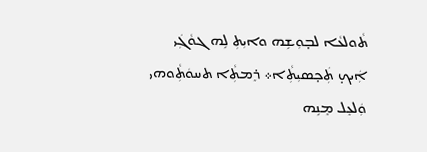ܬܵܘܠܥܵܐ ܠܒ̣ܘܼܫܹܗ ܘܐܝܼܬܼ ܠܹܗ ܓܘܵܓܲܝ ܐܲܝܟ̣ ܬܲܟ̣ܣܝܼܬܼܵܐ܀ ܪܸܡܬܼܵܐ ܬܚܘܿܬܼܵܘܗܝ ܘܲܠܥܸܠ ܡܸܢܹܗ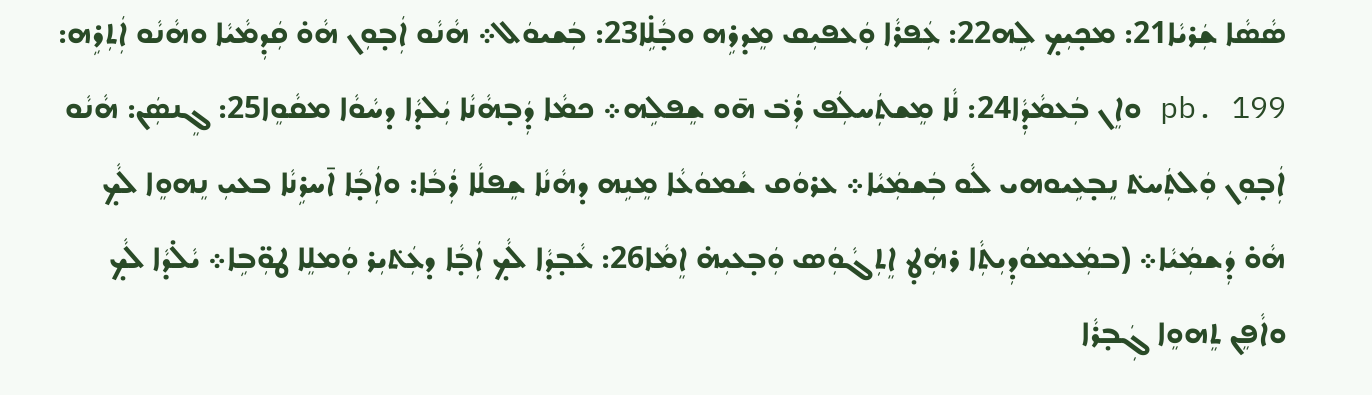ܣܵܣܵܐ ܫܲܪܝܵܐ21: ܡܟ̣ܝܼܟ̣ ܠܹܗ22: ܥܲܦܪܵܐ ܘܲܥܦܝܼܩ ܡܸܕܪܹܗ ܘܒ̣ܵܠܹ̇ܐ23: ܒܲܫܝܘܿܠ܀ ܗܵܢܵܘ ܐܲܒ̣ܘܼܢ ܗܵܘ̇ ܩܲܕܼܡܵܝܵܐ ܘܗܵܢܵܘ ܐܲܬܼܪܹܗ: pb. 199 ܘܐܸܢ ܒܲܥܡܵܕܼܵܐ24: ܠܵܐ ܡܸܫܬܲܚܠܲܦ ܪܲܒ݁ ܗ̄ܘ ܫܸܦܠܹܗ܀ ܟܡܵܐ ܕܲܒ̣ܗܵܢܵܐ ܝܲܠܕܵܐ ܕܚܵܘܵܐ ܡܩܵܘܸܐ25: ܓܸܢܣܲܢ: ܗܵܢܵܘ ܐܲܒ̣ܘܼܢ ܘܲܠܬܲܚܬ݁ ܢܸܒ̣ܥܹܝܘܗܝ ܠܵܘ ܒܲܫܡܲܝܵܐ܀ ܥܪܘܿܩ ܫܵܡܘܿܥܵܐ ܡܸܢܹܗ ܕܗܵܢܵܐ ܫܸܦܠܵܐ ܪܲܒܵܐ: ܘܐܲܒ̣ܵܐ ܐ̄ܚܪܹܢܵܐ ܒܥܝܼ ܢܸܗܘܸܐ ܠܵܟ̣ ܗܵܘ̇ ܕܲܫܡܲܝܵܐ܀ (ܒܡܲܥܡܘܿܕܼܝܼܬܼܵܐ ܪܗܲܛ̣ ܐܸܬܼܓܵܘܲܣ ܘܲܒ̣ܥܝܼܗ̇ ܐܸܡܵܐ26: ܥܵܒ̣ܕܵܐ ܠܵܟ̣ ܐܲܒ̣ܵܐ ܕܥܲܬ݁ܝܼܪ ܘܲܡܠܸܐ ܛܘܼ̈ܒܹܐ܀ ܝܵܠ̇ܕܵܐ ܠܵܟ̣ ܘܐܵܦܸܢ ܬܸܗܘܸܐ ܓܲܒ̣ܪܵܐ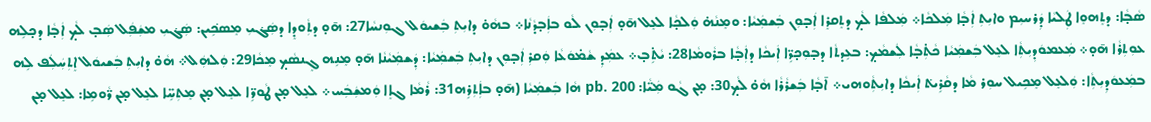ܣܵܒ̣ܵܐ: ܕܬܸܗܘܸܐ ܛܲܠܝܵܐ ܕܲܪܚܝܼܡ ܘܐܝܼܬܼ ܐܲܒ̣ܵܐ ܡܲܠܟܵܐ܀ ܡܲܠܦܵܐ ܠܵܟ̣ ܕܬܸܩܪܸܐ ܐܲܒ̣ܘܼܢ ܒܲܫܡܲܝܵܐ: ܘܡܸܢܵܗ̇ ܘܲܠܟ̣ܵܐ ܠܥܸܠ ܗ̄ܘ̣ ܐܲܒ̣ܘܼܢ ܠܵܘ ܒܐܲܒ̣ܕܵܢܵܐ܀ ܒܗܵܘ̇ ܕܐܝܼܬܼ ܒܲܫܝܘܿܠ ܓܘܼܢܚܵܐ27: ܗ̄ܘ̣ ܕܬܼܵܘܕܸܐ ܕܣܲܓ݁ܝܼ ܡܸܣܟܹ݁ܝܢ: ܣܲܓ݁ܝܼ ܡܫܲܦܲܠ ܣܲܒ̣ ܠܵܟ̣ ܐܲܒ̣ܵܐ ܕܟ̣ܠܹܗ ܥܘܼܬܼܪܵܐ ܗ̄ܘ̣܀ ܡܲܥܡܘܿܕܼܝܼܬܼܵܐ ܠܥܸܠ ܒܲܫܡܲܝܵܐ ܟܵܬܼ̇ܒ̣ܵܐ ܠܲܫܡܵܟ̣: ܒܥܹܕܬܵܐ ܕܒ̣ܘܼܟ̣ܪܹ̈ܐ ܐܲܝܟܵܐ ܕܐܲܒ̣ܵܐ ܒܪܵܘܡܵܐ28: ܝܵܬܹ̇ܒ̣܀ ܥܡܲܕܼ ܫܵܡ̇ܘܿܥܵܐ ܘܲܩܪܼ ܐܲܒ̣ܘܼܢ ܕܐܝܼܬܼ ܒܲܫܡܲܝܵܐ: ܕܲܫܡܲܝܵܢܵܐ ܗ̄ܘ̣ ܡܸܢܹܗ ܓܸܢܣܵܟ̣ ܡܸܟܵܐ29: ܘܲܠܗܲܠ܀ ܗܵܘ̇ ܕܐܝܼܬܼ ܒܲܫܝܘܿܠ ܐܸܬܼܚܲܠܲܦ ܠܹܗ ܒܡܲܥܘܿܕܼܝܼܬܼܵܐ: ܘܲܠܥܸܠ ܡܸܟܹܝܠ ܚܘܼܪ ܡܵܐ ܕܩܵܪܹܝܬ݁ ܐܲܝܟܵܐ ܕܐܝܼܬܼܵܘܗܝ܀ ܐ̄ܒ̣ܵܐ ܒܲܫܪܵܪܵܐ ܗܵܘ̇ ܠܵܟ̣30: ܡ̣ܢ ܓܵܘ ܡܲܝ̈ܵܐ: pb. 200 ܗܵܐ ܒܲܫܡܲܝܵܐ (ܗ̄ܘ̣ ܒܐܲܬܼܪܹܗ31: ܪܵܡܵܐ ܓܐܸܐ ܘܲܡܫܲܒܲܚ܀ ܠܥܸܠ ܡ̣ܢ ܛܵܘܪܹ̈ܐ ܠܥܸܠ ܡ̣ܢ ܡܸܬܼܚܹ̈ܐ ܠܥܸܠ ܡ̣ܢ ܪ̈ܵܘܡܹܐ: ܠܥܸܠ ܡ̣ܢ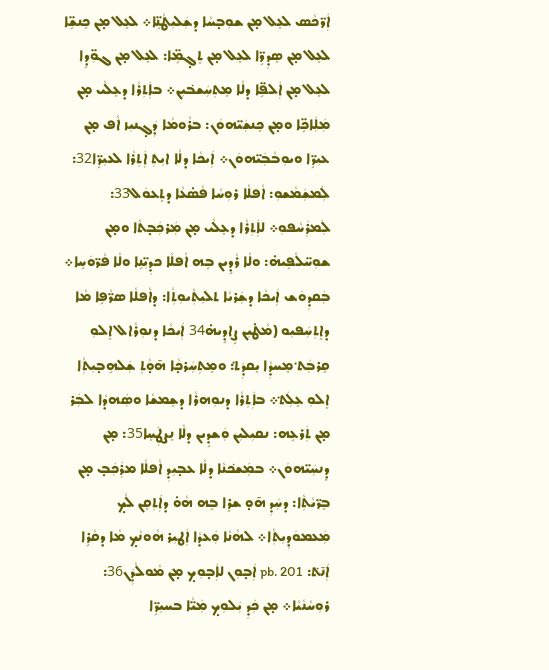ܐܲܪ̈ܟܵܣ ܠܥܸܠ ܡ̣ܢ ܫܘܼܒ̣ܚܵܐ ܕܫܲܠܝܼܛܵܢܹ̈ܐ܀ ܠܥܸܠ ܡ̣ܢ ܟܸܢܫܹ̈ܐ ܠܥܸܠ ܡ̣ܢ ܣܸܕܼܪܹ̈ܐ ܠܥܸܠ ܡ̣ܢ ܬܸܓ̣ܡܹ̈ܐ: ܠܥܸܠ ܡ̣ܢ ܓܘܼ̈ܕܹܐ ܠܥܸܠ ܡ̣ܢ ܐܲܠܦܹ̈ܐ ܕܠܵܐ ܡܸܬܼܚܲܫܒ݁ܝܼܢ܀ ܒܐܲܬܼܪܵܐ ܕܥܸܠܵܝ ܡ̣ܢ ܡܲܠܲܐܟܹ̈ܐ ܘܡ̣ܢ ܟܸܢܫܲܝ̈ܗܘܿܢ: ܒܪܵܘܡܵܐ ܕܲܓ̣ܢܝܼܙ ܐܵܦ ܡ̣ܢ ܥܝܼܪܹ̈ܐ ܘܝܘܼܒܵܒܲܝ̈ܗܘܿܢ܀ ܐܲܝܟܵܐ ܕܠܵܐ ܐܝܼܬܼ ܐܲܬܼܪܵܐ ܠܥܝܼܪܹ̈ܐ32: ܠܲܡܫܲܡܵܫܘܼ: ܐܵܦܠܵܐ ܪܘܼܚܵܐ ܦܵܣ̇ܥܵܐ ܕܬܸܥܘܿܠ33: ܠܲܡܪܲܚܵܦܘܼ܀ ܠܐܲܬܼܪܵܐ ܕܥܸܠܵܝ ܡ̣ܢ ܡܲܪܟܲܒ̣ܬܵܐ ܘܡ̣ܢ ܫܘܼܚ̈ܠܵܦܹܝܗ̇: ܘܠܵܐ ܪܵܕܹܝܢ ܒܹܗ ܐܵܦܠܵܐ ܟܕܼܝܼ̈ܢܹܐ ܘܠܵܐ ܦܵܪ̈ܘܿܚܹܐ܀ ܒܲܩܕܼܘܿܫ ܐܲܝܟܵܐ ܕܫܲܪܝܵܐ ܬܠܝܼܬܼܵܝܘܼܬܼܵܐ: ܕܐܵܦܠܵܐ ܣܪ̈ܵܦܹܐ ܡܵܐ ܕܐܸܬܼܚܲܦܝܼܘ (ܡܵܛ̇ܝܼܢ ܨܹܐܕܹܝܗ̇34 ܐܲܝܟܵܐ ܕܢܘܼܪܵܐܠ ܐܸܠܘܼ ܩܸܪܒܲܬ݀ ܡܸܚܕܼܵܐ ܝܸܩܕܲܬ݀: ܘܡܸܬܼܚܲܪܟ̣ܵܐ ܗ̄ܘ̣ܵܬܼ ܫܲܠܗܹܒ̣ܝܼܬܼܵܐ ܐܸܠܘܼ ܥܸܠܲܬ݀܀ ܒܐܲܬܼܪܵܐ ܕܢܘܼܗܪܵܐ ܕܫܸܡܫܵܐ ܘܣܲܗܕܵܐ ܠܒܲܪ ܡ̣ܢ ܬܲܪܥܹܗ: ܢܩܝܼܠܝܼܢ ܘܲܫܕܹܝܢ ܕܠܵܐ ܢܸܨܛܲܚܸܐ35: ܡ̣ܢ ܕܸܢܚܲܝ̈ܗܘܿܢ܀ ܒܡܲܫܟ݁ܢܵܐ ܕܠܵܐ ܥܒ̣ܝܼܕܼ ܐܵܦܠܵܐ ܡܪܲܟܲܒ̣ ܡ̣ܢ ܒܸܪ̈ܝܵܬܼܵܐ: ܕܚܲܕܼ ܗ̄ܘ̣ ܫܪܸܐ ܒܹܗ ܗܵܘ̇ ܕܐܲܬܼܩܸܢ ܠܵܟ̣ ܡܲܥܡܘܿܕܼܝܼܬܼܵܐ܀ ܠܗܵܢܵܐ ܘܲܥܕܵܐ ܐܲܛܝܼܪ ܗܵܘܢܵܟ̣ ܡܵܐ ܕܩܵܪܹܐ ܐܲܢ̄ܬ݁: pb. 201 ܐܲܒ̣ܘܼܢ ܠܐܲܒ̣ܘܼܟ̣ ܡ̣ܢ ܡܵܘܠܵܕܲܢ36: ܪܘܼܚܵܢܵܝܵܐ܀ ܡ̣ܢ ܟܲܕܼ ܝܲܠܘܼܟ̣ ܡܲܝ̈ܵܐ ܒܚܝܼܪܹ̈ܐ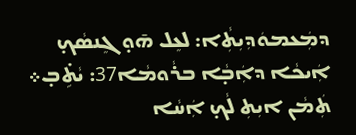ܕܡܲܥܡܘܿܕܼܝܼܬܼܵܐ: ܠܥܸܠ ܗ̄ܘ̣ ܓܸܢܣܵܟ̣ ܐܲܝܟܵܐ ܕܐܲܒ̣ܵܐ ܒܪܵܘܡܵܐ37: ܝܵܬܹ̇ܒ̣܀ ܬܲܡܵܢ ܐܝܼܬܼ ܠܵܟ̣ ܐܲܚܵܐ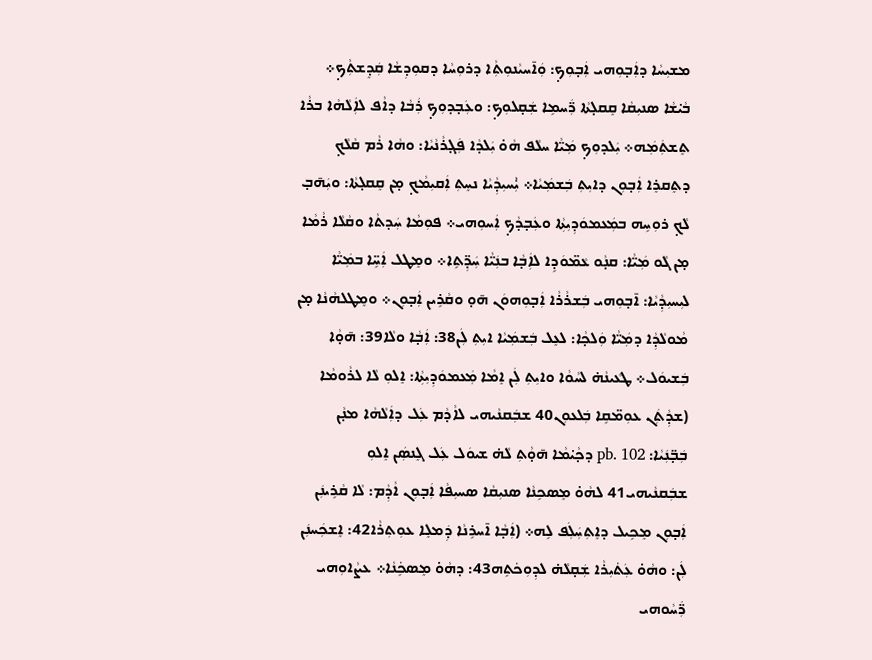ܡܫܝܼܚܵܐ ܕܐܲܒ̣ܘܼܗܝ ܐܲܒ̣ܘܼܟ̣: ܘܲܐ̄ܚܝܵܢܘܼܬܼܵܐ ܕܪܘܼܚܵܐ ܕܩܘܼܕܼܫܵܐ ܩܲܕܸܫܬܼܵܟ̣܀ ܒܵܝ̇ܫܵܐ ܣܢܝܼܩܵܐ ܩܸܩܠ̣ܬܵܐ ܪ̈ܲܚܡܹܐ ܫܲܩ̣ܠܘܼܟ̣: ܘܥܲܒ̣ܕܘܼܟ̣ ܪܲܒܵܐ ܕܐܵܦ ܠܐܲܠܵܗܵܐ ܒܪܵܐ ܬܸܫܬܲܡܲܗ܀ ܝܲܠܕܘܼܟ̣ ܡܲܝ̈ܵܐ ܚܠܵܦ ܗܵܘ̇ ܝܲܠܕܵܐ ܦܲܓ̣ܪܵܢܵܝܵܐ: ܘܗܵܐ ܪܵܡ ܩܵܠܵܟ̣ ܕܬܸܩܪܸܐ ܐܲܒ̣ܘܼܢ ܕܐܝܼܬܼ ܒܲܫܡܲܝܵܐ܀ ܝܑܼܚܝܼܕܼܵܝܵܐ ܢܚܸܬܼ ܐܲܩܝܼܡܵܟ̣ ܡ̣ܢ ܩܸܩܠ̣ܬܵܐ: ܘܝܲܗ̄ܒ̣ ܠܵܟ̣ ܪܘܼܚܹܗ ܒܡܲܥܡܘܿܕܼܝܼܬܼܵܐ ܘܥܲܒ̣ܕܵܟ̣ ܐܲܚܘܼܗܝ܀ ܦܘܼܡܵܐ ܚܲܕܬܵܐ ܘܩܵܠܵܐ ܪܵܡܵܐ ܡ̣ܢ ܓܵܘ ܡܲܝ̈ܵܐ: ܩܢ̣ܵܘ ܥܵܡ̈ܘܿܕܹܐ ܠܐܲܒ̣ܵܐ ܒܢܲܝ̈ܵܐ ܚܲܕܼ̈ܬܹܐ܀ ܘܡܸܛܠ ܐܲܚܹ̈ܐ ܒܡܲܝ̈ܵܐ ܠܝܼܚܝܼܕܼܵܝܵܐ: ܐ̄ܒ̣ܘܼܗܝ ܒܲܫܪܵܪܵܐ ܐܲܒ̣ܘܼܗܘܿܢ ܗ̄ܘ̣ ܘܩܵܪܹܝܢ ܐܲܒ̣ܘܼܢ܀ ܘܡܸܛܠܗܵܢܵܐ ܡ̣ܢ ܡܵܘܠܵܕܼܵܐ ܕܡܲܝ̈ܵܐ ܘܲܠܟ̣ܵܐ: ܠܥܸܠ ܒܲܫܡܲܝܵܐ ܐܝܼܬܼ ܠܲܢ38: ܐܲܒ̣ܵܐ ܘܠܵܐ39: ܗ̄ܘ̣ܵܐ ܒܲܫܝܘܿܠ܀ ܛܥܵܝܢܵܗ̇ ܠܚܵܘܵܐ ܘܐܝܼܬܼ ܠܲܢ ܐܸܡܵܐ ܡܲܥܡܘܿܕܼܝܼܬܼܵܐ: ܐܸܠܘܼ ܠܵܐ ܠܪܵܘܡܵܐ (ܫܕܼܵܬܲܢ ܥܘܼܡ̈ܩܹܐ ܒܲܠܥܘܼܢ40 ܫܒܲܩܢܵܝܗܝ ܠܐܵܕܵܡ ܥܲܠ ܕܐܲܠܵܗܵܐ ܡܢ̣ܵܢ ܒܲܒ̣̈ܢܲܝܵܐ: pb. 102 ܕܟ̣ܵܝ̇ܡܵܐ ܗ̄ܘ̣ܵܬܼ ܠܵܗ̇ ܫܝܘܿܠ ܥܲܠ ܓܸܢܣܲܢ ܐܸܠܘܼ ܫܒܲܩܢܵܝܗܝ41 ܠܗܵܘ̇ ܡܸܣܟܹܢܵܐ ܣܢܝܼܩܵܐ ܣܚܝܼܦܵܐ ܐܲܒ̣ܘܼܢ ܐܵܕܼܵܡ: ܠܵܐ ܩܵܪܹܝܢܲܢ ܐܲܒ̣ܘܼܢ ܡܸܟܹܝܠ ܕܐܸܬܼܚܲܠܲܦ ܠܹܗ܀ (ܐܲܒ̣ܵܐ ܐ̄ܚܪܹܢܵܐ ܕܲܡܠܸܐ ܥܘܼܬܼܪܵܐ42: ܐܸܫܟܲܚܢܲܢ ܠܲܢ: ܘܗܵܘ̇ ܥܲܬ݁ܝܼܪܵܐ ܫܲܩ̣ܠܵܗ̇ ܠܕܼܘܼܟ݁ܬܹܗ43: ܕܗܵܘ̇ ܡܸܣܟܹ݁ܢܵܐ܀ ܥܨܵܐܘܼܗܝ ܪ̈ܲܚܵܘܗܝ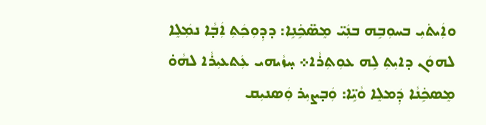ܘܐܲܝܬ݁ܝܼ ܒܚܘܼܒܹܗ ܒܢܲܝ̈ ܡܸܣ̈ܟܹ݁ܢܹܐ: ܕܕܼܘܼܟܲܬܼ ܐܲܒ̣ܵܐ ܢܡܲܠܸܐ ܠܗܘܿܢ ܕܐܝܼܬܼ ܠܹܗ ܥܘܼܬܼܪܵܐ܀ ܚ̣ܙܵܝܗܝ ܥܲܬܥܝܼܪܵܐ ܠܗܵܘ̇ ܡܸܣܟܹ݁ܢܵܐ ܕܲܡܠܸܐ ܘܵܝܹ̈ܐ: ܘܲܒ̣ܨܝܼܪ ܘܲܣܢܝܼܩ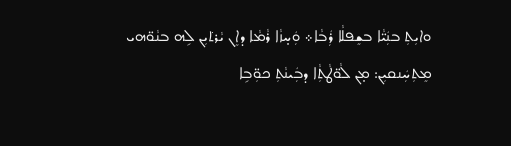ܘܐܝܼܬܼ ܒܢܲܝ̈ܵܐ ܒܫܸܦܠܵܐ ܪܲܒܵܐ܀ ܘܲܚ̣ܙܵܐ ܪܵܡܵܐ ܕܐܸܢ ܝܵܪܬ݁ܝܼܢ ܠܹܗ ܒܢܵܘ̈ܗܝ ܡܸܬܼܚܲܢܩܝܼܢ: ܡ̣ܢ ܠܵܘ̈ܛܵܬܼܵܐ ܕܒܲܝܢܵܬܼ ܟܘܼ̈ܒܹܐ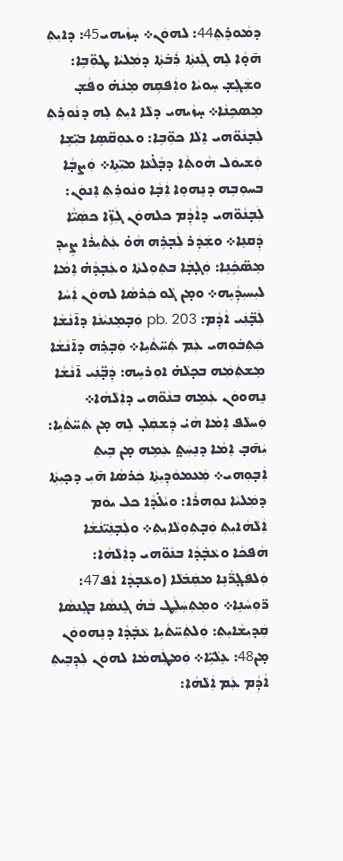ܕܡܵܘܪܸܬܼ44: ܠܗܘܿܢ܀ ܚ̣ܙܵܝܗܝ45: ܕܐܝܼܬܼ ܗ̄ܘ̣ܵܐ ܠܹܗ ܓܲܢܬܼܵܐ ܪܲܒ݁ܬܼܵܐ ܕܡܲܠܝܵܐ ܛܘܼ̈ܒܹܐ: ܘܫܲܓܸܫ̣ ܚܸܘܝܵܐ ܘܐܲܦܩܹܗ ܡܸܢܵܗ̇ ܘܦܵܫ̣ ܡܸܣܟܹܢܵܐ܀ ܚ̣ܙܵܝܗܝ ܕܠܵܐ ܐܝܼܬܼ ܠܹܗ ܕܢܵܘܪܸܬܼ ܠܲܒ̣ܢܵܘ̈ܗܝ ܐܸܠܵܐ ܟܘܼ̈ܒܹܐ: ܘܥܘܼܩ̈ܣܹܐ ܒܝܼ̈ܫܹܐ ܘܲܫܝܘܿܠ ܗܵܘܬܼܵܐ ܕܒ̣ܵܠ̇ܥܵܐ ܡܝܼ̈ܬܹܐ܀ ܘܲܨܒ̣ܵܐ ܒܚܘܼܒܹܗ ܕܢܸܗܘܸܐ ܐܲܒ̣ܵܐ ܘܢܵܘܪܸܬܼ ܐܸܢܘܿܢ: ܠܲܒ̣ܢܵܘ̈ܗܝ ܕܐܵܕܼܵܡ ܟܠܗܘܿܢ ܓܲܙܹ̈ܐ ܟܣܲܝ̈ܵܐ ܕܲܩܢܸܐ܀ ܘܫܲܕܲܪ ܠܲܒ̣ܪܹܗ ܗܵܘ̇ ܥܲܬ݁ܝܼܪܵܐ ܨܹܝܕܼ ܡܸܣ̈ܟܹ݁ܢܹܐ: ܘܲܓ̣ܒ̣ܵܐ ܒܬܼܘܼܠܬܵܐ ܘܥܲܒ̣ܕܵܗ̇ ܐܸܡܵܐ ܠܝܼܚܝܼܕܼܵܝܹܗ܀ ܘܡ̣ܢ ܓܵܘ ܟܲܪܣܵܐ ܠܗܘܿܢ ܐܲܚܵܐ ܠܲܒ̣̈ܢܲܝ ܐܵܕܼܵܡ: pb. 203 ܘܲܒ̣ܡܸܢܝܵܢܵܐ ܕܐ̄ܢܵܫܵܐ ܟܲܬܼܒ݁ܘܼܗܝ ܥܲܡ ܬܲܚ̈ܬܵܝܹܐ܀ ܘܲܒ̣ܪܹܗ ܕܐ̄ܢܵܫܵܐ ܡܸܫܬܲܡܲܗ ܒܟ̣ܠܵܗ̇ ܐܘܼܪܚܹܗ: ܕܲܒ̣̈ܢܲܝ ܐ̄ܢܵܫܵܐ ܢܸܗܘܘܿܢ ܥܲܡܹܗ ܒܢܵܘ̈ܗܝ ܕܐܲܠܵܗܵܐ܀ ܘܲܚܠܵܦ ܐܸܡܵܐ ܗܵܝ̇ ܕܲܫܩܲܠ̣ ܠܹܗ ܡ̣ܢ ܬܲܚ̈ܬܵܝܹܐ: ܝܲܗ̄ܒ̣ ܐܸܡܵܐ ܕܢܸܚܲܬ݀ ܥܲܡܹܗ ܡ̣ܢ ܒܹܝܬܼ ܐܲܒ̣ܘܼܗܝ܀ ܡܲܥܡܘܿܕܼܝܼܬܼܵܐ ܟܲܪܣܵܐ ܗ̄ܝܼ ܕܟ̣ܝܼܬܼܵܐ ܕܡܲܠܝܵܐ ܢܘܼܗܪܵܐ: ܘܝܵܠ̇ܕܵܐ ܟܠ ܝܘܿܡ ܐܲܠܵܗܵܐܝܼܬܼ ܘܲܒ̣ܬܼܘܼܠܵܐܝܼܬܼ܀ ܘܠܲܒ̣ܢܲܝ̈ܢܵܫܵܐ ܗܵܦܟܵܐ ܘܥܵܒ̣݁ܕܵܐ ܒܢܵܘ̈ܗܝ ܕܐܲܠܵܗܵܐ: ܘܲܠܦܲܓ̣ܪ̈ܵܢܹܐ ܡܩܲܒ݁ܠܵܐ (ܘܥܵܒ̣ܕܵܐ ܐܵܦ47: ܪ̈ܘܼܚܵܢܹܐ܀ ܘܡܸܬܼܚܲܠܲܛ ܒܵܗ̇ ܓܸܢܣܵܐ ܒܓܸܢܣܵܐ ܩܲܕܝܼܫܵܐܝܼܬܼ: ܘܲܠܬܲܚ̈ܬܵܝܹܐ ܥܵܒ̣݁ܕܵܐ ܕܢܸܗܘܘܿܢ ܡ̣ܢ48: ܥܸܠܵܝܹ̈ܐ܀ ܘܲܡܛܲܗܡܵܐ ܠܗܘܿܢ ܠܲܕܼܒܹܝܬܼ ܐܵܕܼܵܡ ܥܲܡ ܐܲܠܵܗܵܐ: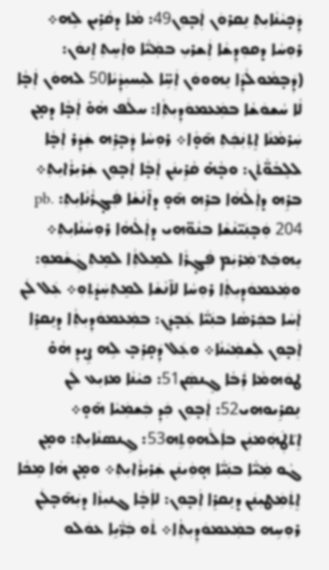ܕܲܟ̣ܝܵܢܵܐܝܼܬܼ ܢܸܩܪܘܿܢ ܐܲܒ̣ܘܼܢ49: ܡܵܐ ܕܩܵܪܹܝܢ ܠܹܗ܀ ܪܘܼܚܵܐ ܕܩܘܼܕܼܫܵܐ ܐܲܫܪܝܼ ܒܡܲܝ̈ܵܐ ܘܐܲܚܸܬܼ ܐܸܢܘܿܢ: (ܕܲܒ̣ܡܵܘܠܵܕܼܵܐ ܢܸܗܘܘܿܢ ܐܲܚܹ̈ܐ ܠܝܼܚܝܼܕܼܵܝܵܐ50 ܠܗܘܿܢ ܐܲܒ̣ܵܐ ܠܵܐ ܚܵܫܘܿܫܵܐ ܒܡܲܥܡܘܿܕܼܝܼܬܼܵܐ: ܚܠܵܦ ܗܵܘ̇ ܐܲܒ̣ܵܐ ܕܡ̣ܢ ܚܲܪܡܵܢܵܐ ܐܸܬܼܢܲܟܲܬܼ ܗ̄ܘ̣ܵܐ܀ ܪܘܼܚܵܐ ܕܲܒ̣ܪܹܗ ܫܲܕܲܪ ܐܲܒ̣ܵܐ ܠܠܸܒܵܘ̈ܵܬܲܢ: ܘܒ̣ܵܗ̇ ܩܵܪܹܝܢܲܢ ܐܲܒ̣ܵܐ ܐܲܒ̣ܘܼܢ ܫܲܪܝܼܪܵܐܝܼܬܼ܀ ܒܪܹܗ ܕܐܲܠܵܗܵܐ ܒܪܹܗ ܗ̄ܘ̣ ܕܐ̄ܢܵܫܵܐ ܦܲܓ̣ܪܵܢܵܐܝܼܬܼ: pb. 204 ܘܲܒ̣ܢܲܝ̈ܢܵܫܵܐ ܒܢܵܘ̈ܗܝ ܕܐܲܠܵܗܵܐ ܪܘܼܚܵܢܵܐܝܼܬܼ܀ ܝܸܗܒܲܬ݀ ܡܲܪܝܲܡ ܦܲܓ̣ܪܵܐ ܠܡܸܠܬܼܵܐ ܠܡܸܬܼܓܲܫܵܡܘܼ: ܘܡܲܥܡܘܿܕܼܝܼܬܼܵܐ ܪܘܼܚܵܐ ܠܐ̄ܢܵܫܵܐ ܠܡܸܬܼܚܲܕܵܬܼܘܼ܀ ܥܲܠ ܠܲܢ ܐܲܚܵܐ ܒܟܲܪܣܵܐ ܒܢܲܝ̈ܵܐ ܥܲܒ̣ܕܲܢ: ܒܡܲܥܡܘܿܕܼܝܼܬܼܵܐ ܕܢܸܩܪܸܐ ܐܲܒ̣ܘܼܢ ܠܲܫܡܲܝܵܢܵܐ܀ ܘܥܲܠ ܕܲܩ̣ܪܸܒ̣ ܠܹܗ ܨܹܝܕܼ ܗܵܘ̇ ܛܘܿܗܡܵܐ ܪܲܒܵܐ ܓܸܢܣܲܢ51: ܟܝܵܢܵܐ ܡܙܝܼܥ ܠܲܢ ܢܸܩܪܹܝܘܗܝ52: ܐܲܒ̣ܘܼܢ ܟܲܕܼ ܒܲܫܡܲܝܵܐ ܗ̄ܘ̣܀ ܐܸܬ݁ܛܲܗܲܡܢܲܢ ܒܐܲܠܵܗܘܼܬܹܗ53: ܓܸܢܣܢܵܐܝܼܬܼ: ܘܡ̣ܢ ܓܵܘ ܡܲܝ̈ܵܐ ܒܢܲܝ̈ܵܐ ܗ̣ܘܲܝܢܲܢ ܫܲܪܝܼܪܵܐܝܼܬܼ܀ ܘܡ̣ܢ ܗܵܐ ܡܸܟܵܐ ܐܸܬܲܡܲܛܝܼܢܲܢ ܕܢܸܩܪܸܐ ܐܲܒ̣ܘܼܢ: ܠܐܲܒ̣ܵܐ ܓܢܝܼܙܵܐ ܕܝܲܗ̄ܒ̣ܠܲܢ ܪܘܼܚܹܗ ܒܡܲܥܡܘܿܕܼܝܼܬܼܵܐ܀ ܬܵܘ ܒܲܪ̈ܵܝܹܐ ܥܘܿܠܘ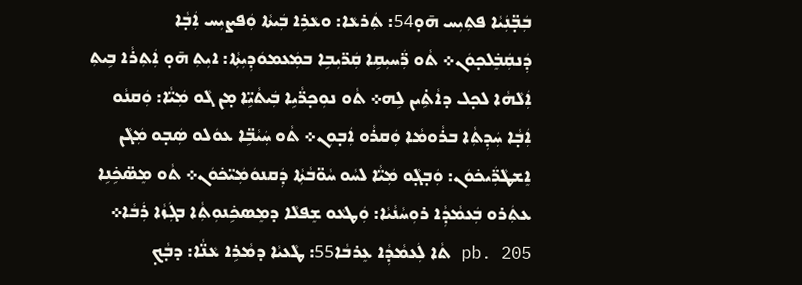ܒܲܒ̣̈ܢܲܝܵܐ ܦܬܼܝܼܚ ܗ̄ܘ̣54: ܬܲܪܥܵܐ: ܘܥܵܪܹܐ ܒܲܝܬܵܐ ܘܲܦܨܝܼܚ ܐܲܒ̣ܵܐ ܕܲܢܩܲܒܸ݁ܠܟ̣ܘܿܢ܀ ܬܵܘ ܪ̈ܲܚܝܼܩܹܐ ܩܲܪ̈ܝܼܒܹܐ ܒܡܲܥܡܘܿܕܼܝܼܬܼܵܐ: ܐܝܼܬܼ ܗ̄ܘ̣ ܐܲܬܼܪܵܐ ܒܹܝܬܼ ܐܲܠܵܗܵܐ ܠܟ̣ܠ ܕܐܵܬܹ̇ܝܢ ܠܹܗ܀ ܬܵܘ ܢܘܼܟ̣ܪ̈ܵܝܹܐ ܒܲܝܬܵܝܹ̈ܐ ܡ̣ܢ ܓܵܘ ܡܲܝ̈ܵܐ: ܘܲܩܢܵܘ ܐܲܒ̣ܵܐ ܚܲܕܼܬܼܵܐ ܒܪܵܘܡܵܐ ܘܲܩܪܵܘ ܐܲܒ̣ܘܼܢ܀ ܬܵܘ ܚܲܝܵܒܹ̈ܐ ܥܘܿܠܘ ܣܲܒ̣ܘ ܡܲܓܵܢ ܐܸܫܛܵܪ̈ܲܝܟ݁ܘܿܢ: ܘܲܒ̣ܓ̣ܵܘ ܡܲܝ̈ܵܐ ܠܚܵܘ ܚܵܘ̈ܒܵܬܼܵܐ ܕܲܩܢܘܿܡܲܝ̈ܟ݁ܘܿܢ܀ ܬܵܘ ܡܸܣ̈ܟܹ݁ܢܹܐ ܥܬܲܪܘ ܒܲܥܡܵܕܼܵܐ ܪܘܼܚܵܢܵܝܵܐ: ܘܲܛܥܵܘ ܫܸܦܠܵܐ ܕܡܸܣܟܹ݁ܢܘܼܬܼܵܐ ܒܓܲܙܵܐ ܪܲܒܵܐ܀ pb. 205 ܬܵܐ ܠܲܥܡܵܕܼܵܐ ܥܸܪܒܵܐ55: ܛܵܥܝܵܐ ܕܡܵܪܹܐ ܥܵܢ̈ܵܐ: ܕܒ̣ܵܟ̣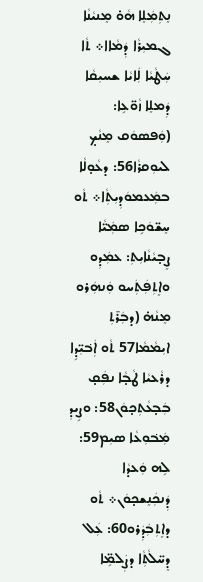ܢܸܬܼܡܲܠܸܐ ܗܵܘ̇ ܡܸܢܝܵܢܵܐ ܓܡܝܼܪܵܐ ܕܲܡܵܐܐ܀ ܬܵܐ ܚܲܛܵܝܵܐ ܠܲܐܝܵܐ ܫܚܝܼܩܵܐ ܕܲܡܠܸܐ ܙܵܘ̈ܥܹܐ: (ܘܲܦܣܘܿܩ ܡܸܢܵܟ̣ ܠܝܘܼܩܪܵܐ56: ܕܥܵܘ̣ܠܵܐ ܒܡܲܥܡܘܿܕܼܝܼܬܼܵܐ܀ ܬܵܘ ܚܸܫ̈ܘܿܟܹܐ ܣܡܲܝ̈ܵܐ ܨܸܒ̣ܝܵܢܵܐܝܼܬܼ: ܥܡܲܕܼܘ ܘܐܸܬܼܦܲܬܲܚܘ ܘܲܢܗܲܪܘ ܡܸܢܵܗ̇ (ܕܒܲܪ̄ܬܼ ܐܝܼܡܵܡܵܐ57 ܬܵܘ ܐܲܒ݁ܝܼ̈ܕܹܐ ܕܪܵܥܝܵܐ ܛܵܒ̣ܵܐ ܢܦܲܩ̣ ܒܲܒ̣ܥܵܬܼܟ̣ܘܿܢ58: ܘܨܹܝܕܼ ܡܲܒ݁ܘܼܥܵܐ ܣܝܼܡ59: ܠܹܗ ܘܲܥܕܵܐ ܕܲܢܟܲܢܸܫܟ̣ܘܿܢ܀ ܬܵܘ ܕܐܸܬܼܒܲܕܲܪܘ60: ܥܲܠ ܕܸܚ̈ܠܵܬܼܵܐ ܕܨܲܠܡܹ̈ܐ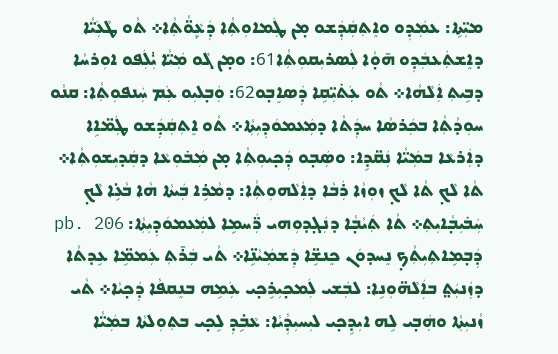ܡܝܼ̈ܬܹܐ: ܥܡܲܕܼܘ ܘܐܸܬܼܩܲܕܲܫܘ ܡ̣ܢ ܛܲܡܐܘܼܬܼܵܐ ܕܲܥܾܵܘ̈ܵܬܼܵܐ܀ ܬܵܘ ܛܵܥܲܝ̈ܵܐ ܕܐܸܫܬܲܥܒܲܕܼܘ ܗ̄ܘ̣ܵܐ ܠܲܣܪܝܼܩܘܼܬܼܵܐ61: ܘܡ̣ܢ ܓܵܘ ܡܲܝ̈ܵܐ ܝܑܼܠܲܦܘ ܐܘܼܪܚܵܐ ܕܒܹܝܬܼ ܐܲܠܵܗܵܐ܀ ܬܵܘ ܥܲܬ݁ܝܼ̈ܩܹܐ ܕܲܣܐܸܒ̣ܘ62: ܘܲܒ̣ܠܝܼܘ ܥܲܡ ܚܲܢܦܘܼܬܼܵܐ: ܩܢܵܘ ܚܘܼܕܵܬܼܵܐ ܒܟܲܪܣܵܐ ܚܕܲܬܵܐ ܕܡܲܥܡܘܿܕܼܝܼܬܼܵܐ܀ ܬܵܘ ܐܸܬܼܩܲܕܲܫܘ ܛܲܡ̈ܐܹܐ ܕܐܲܪܥܵܐ ܒܡܲܝ̈ܵܐ ܢܲܩ̈ܕܹܐ: ܘܣܲܒ̣ܘ ܕܲܟ̣ܝܘܼܬܼܵܐ ܡ̣ܢ ܡܲܒ݁ܘܼܥܵܐ ܕܩܲܕܝܼܫܘܼܬܼܵܐ܀ ܬܵܐ ܠܵܟ̣ ܬܵܐ ܠܵܟ̣ ܙܘܼܙܵܐ ܪܲܒܵܐ ܕܐܲܠܵܗܘܼܬܼܵܐ: ܕܡܵܪܹܐ ܒܲܝܬܵܐ ܗܵܐ ܒܵܥܹ̇ܐ ܠܵܟ̣ ܚܲܒ݁ܝܼܒ̣ܵܐܝܼܬܼ܀ ܬܵܐ ܬܲܝܵܒ̣ܵܐ ܕܢܲܓ̣ܕܘܼܗܝ ܪ̈ܲܚܡܹܐ ܠܡܲܥܡܘܿܕܼܝܼܬܼܵܐ: pb. 206 ܕܲܒ̣ܡܹܐܬܼܝܼܬܼܵܟ̣ ܢܸܚܕܘܿܢ ܟܸܢܫܹ̈ܐ ܕܲܫܡܲܝܵܢܹ̈ܐ܀ ܬܵܝ ܒܲܪ̄ܬܼ ܥܲܡܡܹ̈ܐ ܥܹܕܬܵܐ ܕܙܲܢܝܲܬ݀ ܒܐܲܠܵܗ̈ܘܼܢܹܐ: ܠܒܲܫܝ ܠܲܡܟ̣ܝܼܪܹܟ̣ܝ ܥܲܡܹܗ ܒܢܸܩܦܵܐ ܕܲܟ̣ܝܵܐ܀ ܬܵܝ ܙܵܢܝܼܬܼܵܐ ܘܗܲܒ̣ܝ ܠܹܗ ܐܝܼܕܹܟ̣ܝ ܠܝܼܚܝܼܕܼܵܝܵܐ: ܥܵܒܹ̇ܕܼ ܠܹܟ̣ܝ ܒܬܼܘܼܠܬܵܐ ܒܡܲܝ̈ܵܐ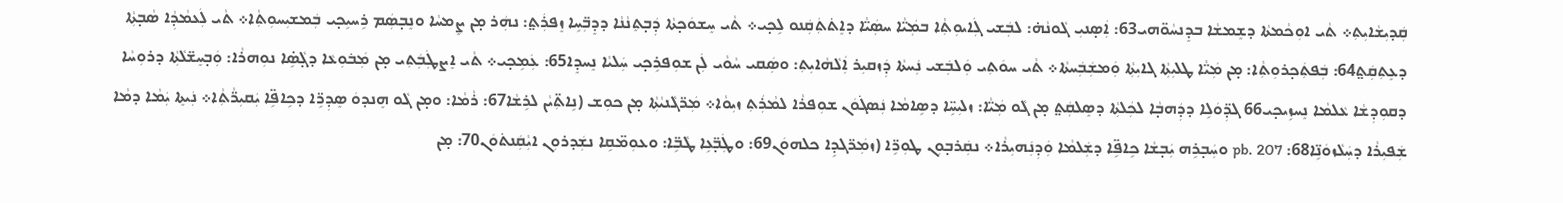ܩܲܕܝܼܫܵܐܝܼܬܼ܀ ܬܵܝ ܐܘܼܟܵܡܬܵܐ ܕܫܸܡܫܵܐ ܒܕܸܢܚܵܘ̈ܗܝ63: ܐܲܣ̣ܢܝܼ ܓܵܘܢܵܗ̇: ܠܒܲܫܝ ܓܲܐܝܘܼܬܼܵܐ ܒܡܲܝ̈ܵܐ ܚܣܲܝ̈ܵܐ ܕܐܸܬ݁ܬܲܩܲܢܘ ܠܹܟ̣ܝ܀ ܬܵܝ ܚܸܫܘܿܟ̣ܬܵܐ ܕܲܒ̣ܬܸܢܵܢܵܐ ܕܕܸܒܼ̈ܚܹܐ ܙܸܦܪܲܬ݀: ܢܗܲܪ ܡ̣ܢ ܨܸܡܚܵܐ ܘܢܸܒ̣ܣܲܡ ܪܹܚܝܹܟ̣ܝ ܒܲܡܫܝܼܚܘܼܬܼܵܐ܀ ܬܵܝ ܠܲܥܡܵܕܼܵܐ ܣܵܒ̣ܬܼܵܐ ܕܥܸܬܼܩܲܬ݀64: ܒܲܦܬܲܟ̣ܪܘܼܬܼܵܐ: ܡ̣ܢ ܡܲܝ̈ܵܐ ܛܠܝܼܬܼܵܐ ܓܐܝܼܬܼܵܐ ܘܲܡܫܲܒܲܚܬܵܐ܀ ܬܵܝ ܚܘܿܬܼܝ ܘܲܠܒܲܫܝ ܢܲܚܬܵܐ ܕܲܙܩܝܼܪ ܐܲܠܵܗܵܐܝܼܬܼ: ܘܣܲܩܝ ܚܵܘܵܝ ܠܲܢ ܫܘܼܦܪܹܟ̣ܝ ܚܲܠܝܵܐ ܢܸܚܕܸܐ65: ܥܲܡܹܟ̣ܝ܀ ܬܵܝ ܐܸܨܛܲܒܲܬܼܝ ܡ̣ܢ ܡܲܒ݁ܘܼܥܵܐ ܕܓ̣ܵܣܹ̇ܐ ܢܘܼܗܪܵܐ: ܘܲܒ̣ܚܸܫ̈ܠܵܬܼܵܐ ܕܪܘܼܚܵܐ ܕܩܘܼܕܼܫܵܐ ܥܵܠܡܵܐ ܢܸܚܙܹܝܟ̣ܝ66 ܓܕܼ̈ܘܿܠܹܐ ܕܕܲܗܒ̣ܵܐ ܠܟܲܠܬܼܵܐ ܕܣܸܠܩܲܬ݀ ܡ̣ܢ ܓܵܘ ܡܲܝ̈ܵܐ: ܙܠܝܼܚܹ̈ܐ ܕܣܹܐܡܵܐ ܢܲܣܓ݁ܘܿܢ ܫܘܼܦܪܵܐ ܠܡܵܪܲܬܼ ܙܝܼܘܵܐ܀ ܡܲܪ̈ܓܵܢܝܵܬܼܵܐ ܡ̣ܢ ܟܘܼܫ (ܢܹܐܬܼ̈ܝܵܢ ܠܪܹܫܵܐ67: ܪܵܡܵܐ: ܘܡ̣ܢ ܓܵܘ ܗܸܢܕܘܿ ܣܸܕܼܪܹ̈ܐ ܕܟܹܐܦܹ̈ܐ ܝܲܩܝܼܪ̈ܵܬܼܵܐ܀ ܢܲܝܬܸܐ ܝܲܡܵܐ ܕܡܵܐ ܫܲܦܝܼܪܵܐ ܕܚܲܠܵܙܘܿܢܹ̈ܐ68: pb. 207 ܘܚܲܒ̣ܪܹܗ ܝܲܒ̣ܫܵܐ ܟܹܐܦܹ̈ܐ ܕܫܲܠܡܵܐ ܘܲܕܼܢܲܗܝܼܪܵܐ܀ ܢܩܲܪܒ̣ܘܼܢ ܛܘܼܪܹ̈ܐ (ܙܡܲܪ̈ܓܕܹܐ ܟܠܗܘܿܢ69: ܘܛܲܒ̣̈ܥܹܐ ܛܵܒܹ̈ܐ: ܘܥܘܼܡ̈ܩܹܐ ܢܫܲܕܪܘܼܢ ܐܝܼܵܩܲܢܬ݁ܘܿܢ70: ܡ̣ܢ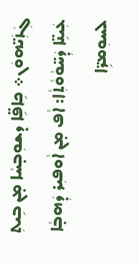ܓܲܙܲܝ̈ܗܘܿܢ܀ ܟܹܐܦܹ̈ܐ ܕܫܘܼܒ̣ܚܵܐ ܡ̣ܢ ܒܹܝܬܼ ܥܲܝܢܹ̈ܐ ܕܲܚ̈ܘܵܘܵܬܼܵܐ: ܐܵܦ ܡ̣ܢ ܐܵܘܦܝܼܪ ܕܲܗܒ̣ܵܐ ܠܚܘܼܡܪܹ̈ܐ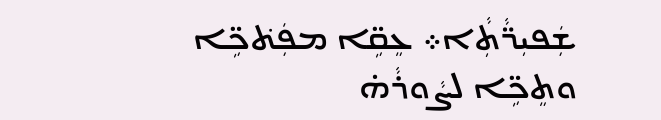ܫܲܦܝܼܪ̈ܵܬܼܵܐ܀ ܥܸܩܹ̈ܐ ܡܦܲܬ݁ܟܹ̈ܐ ܘܬܸܟܹ̈ܐ ܠܨܵܘܪܵܗ̇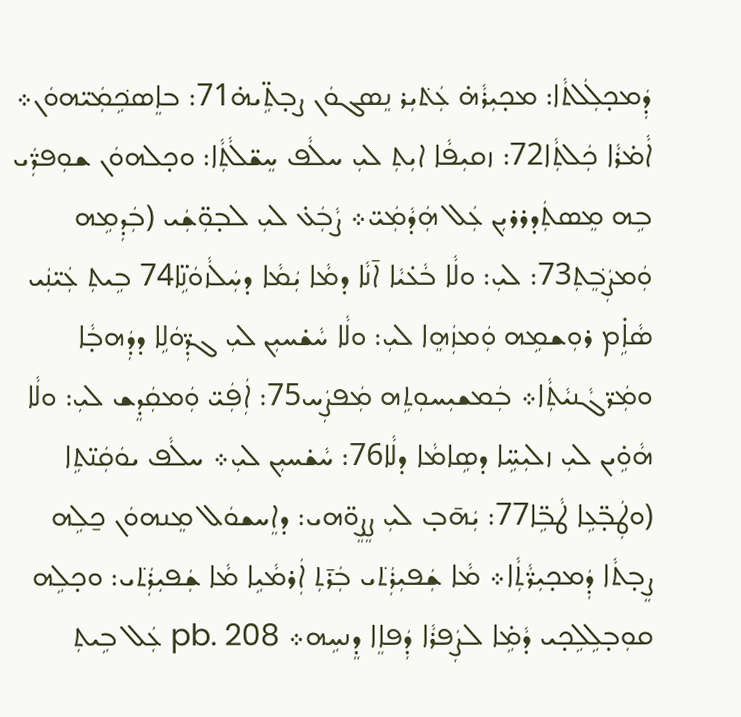ܕܲܡܟ̣ܠܲܠܬܵܐ: ܡܟ̣ܝܼܪܵܗ̇ ܥܲܬ݁ܝܼܪ ܢܸܣܓܘܿܢ ܨܒ̣ܬܹ̈ܝܗ̇71: ܒܐܸܣܟܹ݁ܡܲܝ̈ܗܘܿܢ܀ ܐܵܡ̇ܪܵܐ ܟܲܠܬܼܵܐ72: ܙܩܝܼܦܵܐ ܐܝܼܬܼ ܠܝܼ ܚܠܵܦ ܚܸܫ̈ܠܵܬܼܵܐ: ܘܟ̣ܠܗܘܿܢ ܫܘܼܦܪ̈ܲܝ ܒܹܗ ܡܸܣܬܲܕܪܪܝܼܢ ܥܲܠ ܗܲܕܵܡܲܝ̈܀ ܨܵܒܲܥ̇ ܠܝܼ ܠܒ̣ܘܼ̈ܫܲܝ (ܒܲܕܼܡܹܗ ܘܲܡܨܲܒܸ݁ܬܼ73: ܠܝܼ: ܘܠܵܐ ܒܵܥ̇ܝܵܐ ܐ̄ܢܵܐ ܕܡܵܐ ܝܲܡܵܐ ܕܚܲܠܵܙܘܿܢܹ̈ܐ74 ܒܹܝܬܼ ܥܲܝ̈ܢܲܝ ܣܵܐܹ̇ܡ ܪܘܼܫܡܹܗ ܘܲܡܙܲܗܸܐ ܠܝܼ: ܘܠܵܐ ܚܵܫ̇ܚܝܼܢ ܠܝܼ ܓܕܼ̈ܘܿܠܹܐ ܕܕܲܗܒ̣ܵܐ ܘܡܲܪ̈ܓܵܢܝܵܬܼܵܐ܀ ܒܲܡܫܝܼܚܘܼܬܹܗ ܡܲܦܨܲܚ75: ܐܲܦܲܝ̈ ܘܲܡܩܲܕܸܫ ܠܝܼ: ܘܠܵܐ ܗܵܘܹ̇ܝܢ ܠܝܼ ܙܠܝܼܚܹ̈ܐ ܕܣܹܐܡܵܐ ܕܠܵܐ76: ܚܵܫ̇ܚܝܼܢ ܠܝܼ܀ ܚܠܵܦ ܝܘܿܩܲܢ̈ܬܹܐ (ܘܛܲܒ̣̈ܥܹܐ ܛܵܒܹ̈ܐ77: ܝܲܗ̄ܒ̣ ܠܝܼ ܨܸܨܸܘ̈ܗܝ: ܕܐܸܚܫܘܿܠ ܡܸܢܗܘܿܢ ܟ̱ܠܹܗ ܨܸܒ̣ܬܵܐ ܕܲܡܟ̣ܝܼܪ̈ܵܬܼܵܐ܀ ܡܵܐ ܫܲܦܝܼܪܲܬ݁ܝ ܒܲܪ̄ܬܼ ܐܲܪܡܵܝܹܐ ܡܵܐ ܫܲܦܝܼܪܲܬ݁ܝ: ܘܟ̣ܠܹܗ ܩܘܼܒ̣ܠܹܠܹܟ̣ܝ ܕܵܡܹ̇ܐ ܠܨܲܦܪܵܐ ܕܲܦܐܸܐ ܕܸܢܚܹܗ܀ pb. 208 ܥܲܠ ܒܹܝܬܼ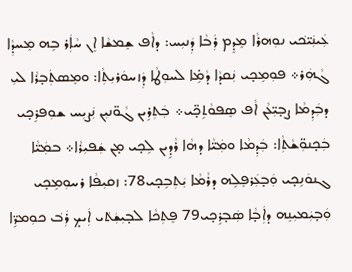ܥܲܝܢܲܝ̈ܟ݁ܝ ܢܘܼܗܪܵܐ ܡܸܕܸܡ ܪܲܒܵܐ ܕܲܢܝܼܚ: ܕܐܵܦ ܫܸܡܫܵܐ ܐܸܢ ܚܵܐܲܪ ܒܹܗ ܡܸܚܕܼܵܐ ܓܵܗܲܪ܀ ܦܘܼܡܹܟ̣ܝ ܢܲܩܕܵܐ ܕܵܡܹ̇ܐ ܠܚܘܼܛܵܐ ܕܲܙܚܘܿܪܝܼܬܼܵܐ: ܘܡܸܣܬܲܒ̣ܪܵܐ ܠܝܼ ܕܒܲܕܼܡܵܐ ܨܒ̣ܝܼ̈ܥܵܢ ܐܵܦ ܣܸܦܘܵܬܹܟ̣̈ܝ܀ ܒܲܬܼܪܹܝܢ ܓܵܘ̈ܢܝܼܢ ܢܲܨܝܼܚ ܫܘܼܦܪܹܟ̣ܝ ܒܲܟ̣ܢܘܼ̈ܫܵܬܼܵܐ: ܒܲܕܼܡܵܐ ܘܡܲܝ̈ܵܐ ܕܗܵܐ ܪܵܕܹܝܢ ܠܹܟ̣ܝ ܡ̣ܢ ܫܲܦܝܼܪܵܐ܀ ܒܡܲܝ̈ܵܐ ܓܢܘܿܢܹܟ̣ܝ ܘܲܒ̣ܥܲܪܦܸܠܹܗ ܕܪܵܡܵܐ ܝܲܬܼܒܹܟ̣ܝ78: ܙܩܝܼܦܵܐ ܪܚܘܼܡܹܟ̣ܝ ܘܲܒ̣ܝܲܡܝܼܢܹܗ ܕܐܲܒ̣ܵܐ ܣܲܒ̣ܪܹܟ̣ܝ79 ܦܸܬܼܟܵܐ ܠܒ̣ܝܼܫܲܬ݁ܝ ܐܲܝܟ̣ ܪܲܒ݁ ܟܘܼܡܪܹ̈ܐ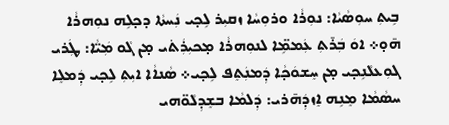ܒܹܝܬܼ ܚܘܼܣܵܝܵܐ: ܢܘܼܪܵܐ ܘܪܘܼܚܵܐ ܙܩܝܼܪ ܠܹܟ̣ܝ ܢܲܚܬܵܐ ܕܟ̣ܠܹܗ ܢܘܼܗܪܵܐ ܗ̄ܘ̣܀ ܐܘܿ ܒܲܪ̄ܬܼ ܥܲܡܡܹ̈ܐ ܠܢܘܼܗܪܵܐ ܡ̣ܟܝܼܪܲܬ݁ܝ ܡ̣ܢ ܓܵܘ ܡܲܝ̈ܵܐ: ܛܲܪܝ ܓܘܼܥܠܵܢܹܟ̣ܝ ܡ̣ܢ ܚܸܫܘܿܟ̣ܵܐ ܕܲܡܢܲܬܸܦ ܠܹܟ̣ܝ܀ ܣܵܢܐܵܐ ܐܝܼܬܼ ܠܹܟ̣ܝ ܕܲܡܠܸܐ ܚܣܵܡܵܐ ܡܸܢܹܗ ܐܸܙܕܲܗ̄ܪܝ: ܕܲܠܡܵܐ ܒܫܸܕܼܠܵܘ̈ܗܝ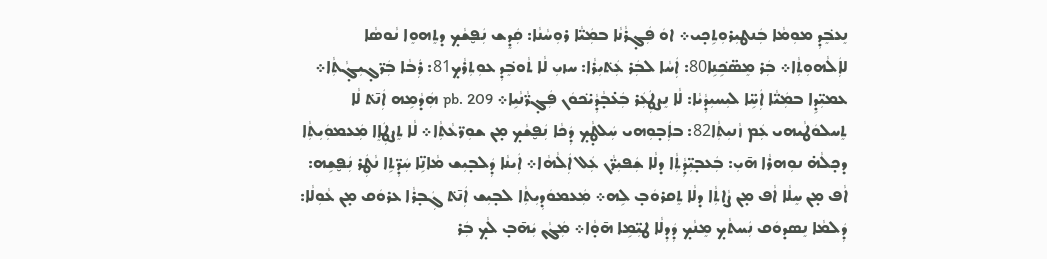ܢܸܥܒܸ݁ܕܼ ܡܘܼܡܵܐ ܒܲܢܛܝܼܪܘܼܬܹܟ̣ܝ܀ ܐܘܿ ܦܲܓ̣ܪܵܢܵܐ ܒܡܲܝ̈ܵܐ ܪܘܼܚܵܢܵܐ: ܩܲܕܸܫ ܢܲܦ̮ܫܵܟ̣ ܕܬܸܗܘܸܐ ܢܵܘܣܵܐ ܠܐܲܠܵܗܘܼܬܼܵܐ܀ ܒܲܪ ܡܸܣ̈ܟܹ݁ܢܹܐ80: ܐܲܚܵܐ ܠܒܲܪ ܥܲܬ݁ܝܼܪܵܐ: ܚܙܝܼ ܠܵܐ ܬܵܘܒܸ݁ܕܼ ܥܘܼܬܼܪܵܟ̣81: ܪܲܒܵܐ ܒܲܪ̈ܓ̣ܝܼܓ̣ܵܬܼܵܐ܀ ܥܡܝܼ̈ܕܹܐ ܒܡܲܝ̈ܵܐ ܐܲܚܹ̈ܐ ܠܝܼܚܝܼܕܼܵܝܵܐ: ܠܵܐ ܢܸܨܛܲܥܲܪ ܒܲܥ̇ܒ̣ܵܕܼܵܝ̇ܟ݁ܘܿܢ ܦܲܓ̣ܪ̈ܵܢܵܝܹܐ܀ pb. 209 ܗܲܕܵܡܹܗ ܐܲܢ̄ܬ݁ ܠܵܐ ܬܸܚܠܘܿܛܵܝܗܝ ܥܲܡ ܙܵܢܝܼܬܼܵܐ82: ܒܐܲܒ̣ܘܼܗܝ ܚܲܠܛ̣ܵܟ̣ ܕܲܟܵܐ ܢܲܦ̮ܫܵܟ̣ ܡ̣ܢ ܫܘܼܪ̈ܥܵܬܼܵܐ܀ ܠܵܐ ܬܸܨܛܲܐܸܐ ܡܲܥܡܘܼܿܝܼܬܼܵܐ ܕܟ̣ܠܵܗ̇ ܢܘܼܗܪܵܐ ܗ̄ܝܼ: ܒܲܥܒ̣ܝܼ̈ܕܼܵܬܼܵܐ ܕܠܵܐ ܫܲܦܝܼܪ̈ܵܢ ܥܲܠ ܐܲܠܵܗܵܐ܀ ܐܲܝܢܵܐ ܕܲܠܒ̣ܝܼܫ ܡܵܐܢܹ̈ܐ ܚܲܕܼ̈ܬܹܐ ܢܵܛܲܪ ܢܲܦ̮ܫܹܗ: ܐܵܦ ܡ̣ܢ ܚܸܠܵܐ ܐܵܦ ܡ̣ܢ ܨܵܐܬܼܵܐ ܕܠܵܐ ܬܸܩܪܘܿܒ̣ ܠܹܗ܀ ܡܲܥܡܘܿܕܼܝܼܬܼܵܐ ܠܒ̣ܝܼܫ ܐܲܢ̄ܬ݁ ܓܲܒ̣ܪܵܐ ܥܪܘܿܩ ܡ̣ܢ ܥܵܘܼܠܵܐ: ܕܲܠܡܵܐ ܢܸܣܕܘܿܩ ܢܲܚܬܵܟ̣ ܡܸܢܵܟ̣ ܕܲܕܼܠܵܐ ܛܝܼ̈ܡܹܐ ܗ̄ܘ̣ܵܐ܀ ܡܲܓܵܢ ܝܲܗ̄ܒ̣ ܠܵܟ̣ ܒܲܪ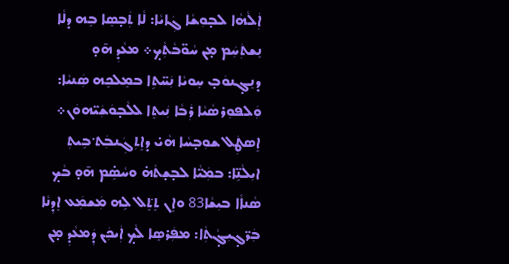ܐܲܠܵܗܵܐ ܠܒ̣ܘܼܫܵܐ ܓܲܐܝܵܐ: ܠܵܐ ܬܲܒ̣ܣܸܐ ܒܹܗ ܕܠܵܐ ܢܸܫܬܲܚܲܡ ܡ̣ܢ ܚܵܘ̈ܒܵܬܼܵܟ̣܀ ܡܥܵܕܼ ܗ̄ܘ̣ ܕܢܸܓ̣ܢܘܿܒ̣ ܚܸܘܝܵܐ ܢܲܚ̈ܬܹܐ ܒܡܸܠܟܹܗ ܣܲܢܝܵܐ: ܘܲܠܦܘܼܪܣܵܝܵܐ ܪܲܒܵܐ ܢܲܝܬܸܐ ܠܠܵܒ̣ܘܿܫܲܝ̈ܗܘܿܢ܀ ܐܸܣܛܲܠ ܫܘܼܒ̣ܚܵܐ ܗܵܝ̇ ܕܐܸܬܼܓܲܢܒܲܬ݀ ܒܹܝܬܼ ܐܝܼܠܵܢܹ̈ܐ: ܒܡܲܝ̈ܵܐ ܠܒ̣ܫ̣ܬܵܗ̇ ܘܚܵܣܹ̇ܡ ܗ̄ܘ̣ ܒܵܟ̣ ܣܵܢܐܵܐ ܒܝܼܫܵܐ83 ܘܐܸܢ ܬܸܬܸ݁ܠ ܠܹܗ ܡܲܫܡܲܥ ܐܸܕܼܢܵܐ ܒܲܪ̈ܓ̣ܝܼܓ̣ܵܬܼܵܐ: ܡܦܲܪܣܸܐ ܠܵܟ̣ ܐܲܝܟܲܢ ܕܲܡܥܵܕܼ ܡ̣ܢ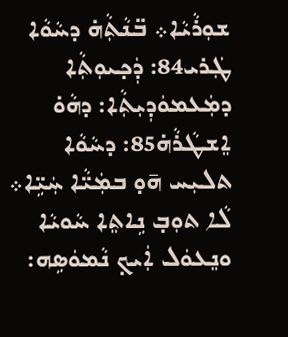ܫܘܼܪܵܝܵܐ܀ ܒ̈ܢܵܬܼܵܗ̇ ܕܚܵܘܵܐ ܛܲܪܝ84: ܕܲܟ̣ܝܘܼܬܼܵܐ ܕܡܲܥܡܘܿܕܼܝܼܬܼܵܐ: ܕܗܵܘ̇ ܐܸܫܛܵܪܵܗ̇85: ܕܚܵܘܵܐ ܬܠܝܼܚ ܗ̄ܘ̣ ܒܡܲܝ̈ܵܐ ܚܲܝܹ̈ܐ܀ ܠܵܐ ܬܘܼܒ̣ ܢܹܐܬܸܐ ܚܵܘܝܵܐ ܘܢܸܥܘܿܠ ܐܲܝܟ̣ ܢܵܡܘܿܣܹܗ: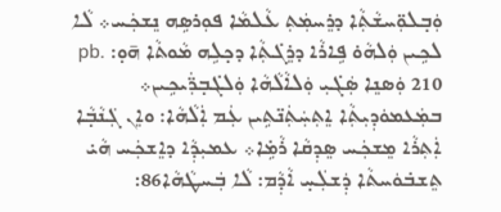ܘܲܒ̣ܠܘܼ̈ܚܫܵܬܼܵܐ ܕܪܸܚܡܲܬܼ ܥܵܠܡܵܐ ܦܘܼܪܣܹܗ ܢܸܫܟܲܚ܀ ܠܵܐ ܠܟܹܝܢ ܘܲܠܗܵܘ̇ ܦܹܐܪܵܐ ܕܪܸܓ݁ܬܼܵܐ ܕܟ̣ܠܹܗ ܡܵܘܬܵܐ ܗ̄ܘ̣: pb. 210 ܘܲܣܢܸܐ ܣܲܓ݁ܝܼ ܘܲܠܐܵܠܵܗܵܐ ܘܲܠܓ݁ܒ̣ܪ̈ܲܝܟܹܝܢ܀ ܒܡܲܥܡܘܿܕܼܝܼܬܼܵܐ ܐܸܬܼܚܲܬܲܢ̈ܬܹܝܢ ܥܲܡ ܐܲܠܵܗܵܐ: ܘܐܸܢ ܓܲܢܵܒ̣ܵܐ ܐܲܬܼܪܵܐ ܡܸܫܟܲܚ ܣܸܕܼܩܵܐ ܪܵܡܹ̇ܐ܀ ܥܡܝܼܕܼܵܐ ܕܐܸܫܟܲܚ ܗܵܝ̇ ܬܸܫܒ݁ܘܿܚܬܵܐ ܕܲܫܠܲܚ̣ ܐܵܕܼܵܡ: ܠܵܐ ܒܲܚܛܵܗܵܐ86: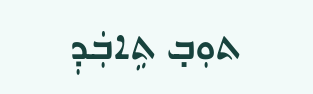ܬܘܼܒ̣ ܬܹܐܒܲܕܼ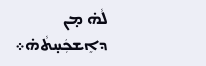ܠܵܗ̇ ܡ̣ܢ ܕܐܸܫܟܲܚ̣ܬܵܗ̇܀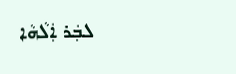ܠܒܲܪ ܐܲܠܵܗܵܐ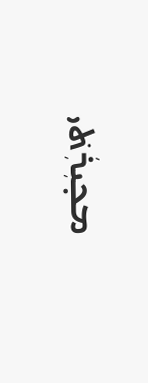ܡܟ̣ܝܼܪܲܬ݁ܝ